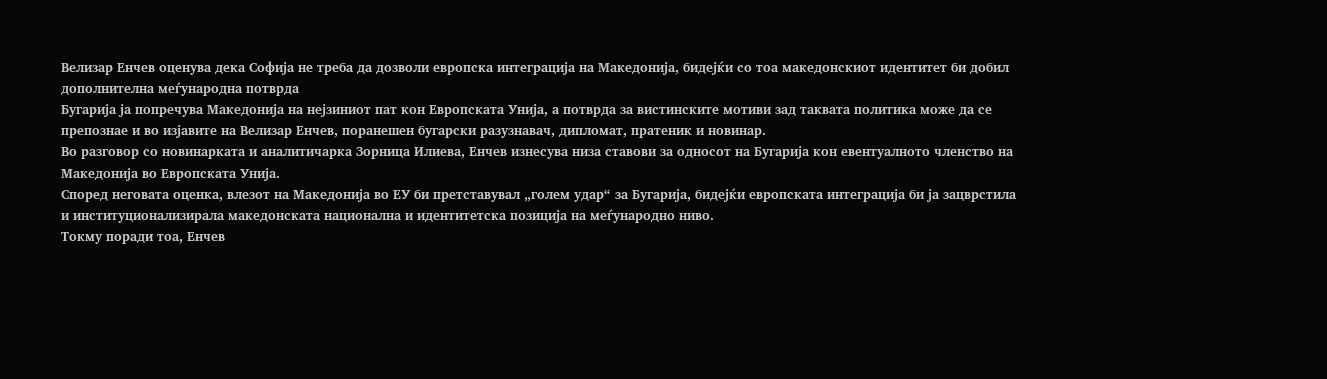Велизар Енчев оценува дека Софија не треба да дозволи европска интеграција на Македонија, бидејќи со тоа македонскиот идентитет би добил дополнителна меѓународна потврда
Бугарија ја попречува Македонија на нејзиниот пат кон Европската Унија, а потврда за вистинските мотиви зад таквата политика може да се препознае и во изјавите на Велизар Енчев, поранешен бугарски разузнавач, дипломат, пратеник и новинар.
Во разговор со новинарката и аналитичарка Зорница Илиева, Енчев изнесува низа ставови за односот на Бугарија кон евентуалното членство на Македонија во Европската Унија.
Според неговата оценка, влезот на Македонија во ЕУ би претставувал „голем удар“ за Бугарија, бидејќи европската интеграција би ја зацврстила и институционализирала македонската национална и идентитетска позиција на меѓународно ниво.
Токму поради тоа, Енчев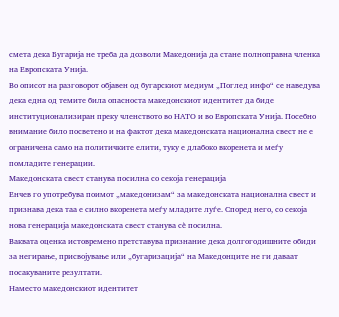смета дека Бугарија не треба да дозволи Македонија да стане полноправна членка на Европската Унија.
Во описот на разговорот објавен од бугарскиот медиум „Поглед инфо“ се наведува дека една од темите била опасноста македонскиот идентитет да биде институционализиран преку членството во НАТО и во Европската Унија. Посебно внимание било посветено и на фактот дека македонската национална свест не е ограничена само на политичките елити, туку е длабоко вкоренета и меѓу помладите генерации.
Македонската свест станува посилна со секоја генерација
Енчев го употребува поимот „македонизам“ за македонската национална свест и признава дека таа е силно вкоренета меѓу младите луѓе. Според него, со секоја нова генерација македонската свест станува сè посилна.
Ваквата оценка истовремено претставува признание дека долгогодишните обиди за негирање, присвојување или „бугаризација“ на Македонците не ги даваат посакуваните резултати.
Наместо македонскиот идентитет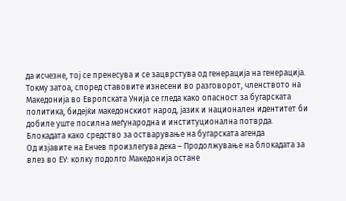да исчезне, тој се пренесува и се зацврстува од генерација на генерација.
Токму затоа, според ставовите изнесени во разговорот, членството на Македонија во Европската Унија се гледа како опасност за бугарската политика, бидејќи македонскиот народ, јазик и национален идентитет би добиле уште посилна меѓународна и институционална потврда.
Блокадата како средство за остварување на бугарската агенда
Од изјавите на Енчев произлегува дека – Продолжување на блокадата за влез во ЕУ: колку подолго Македонија остане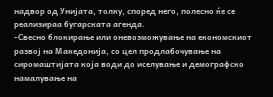надвор од Унијата, толку, според него, полесно ќе се реализираа бугарската агенда.
-Свесно блокирање или оневозможување на економскиот развој на Македонија, со цел продлабочување на сиромаштијата која води до иселување и демографско намалување на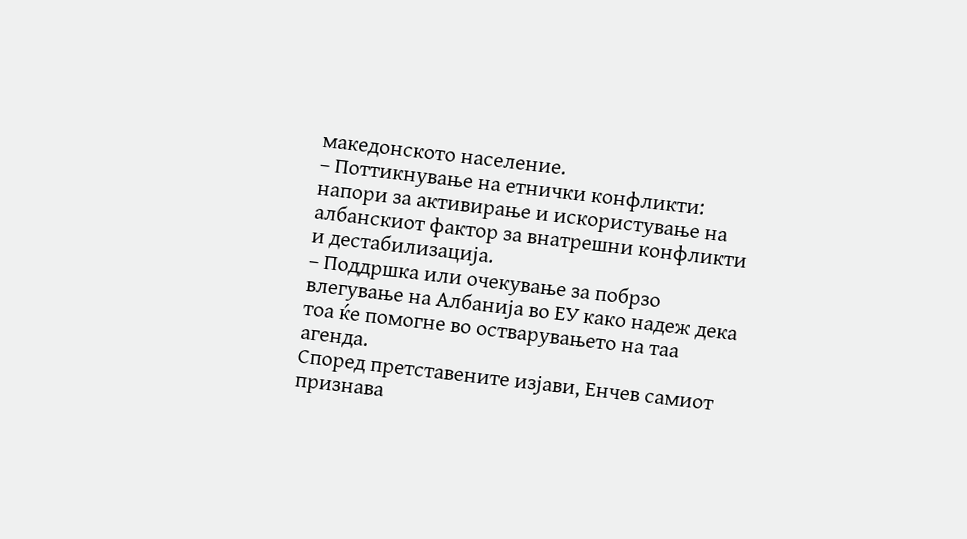македонското население.
– Поттикнување на етнички конфликти: напори за активирање и искористување на албанскиот фактор за внатрешни конфликти и дестабилизација.
– Поддршка или очекување за побрзо влегување на Албанија во ЕУ како надеж дека тоа ќе помогне во остварувањето на таа агенда.
Според претставените изјави, Енчев самиот признава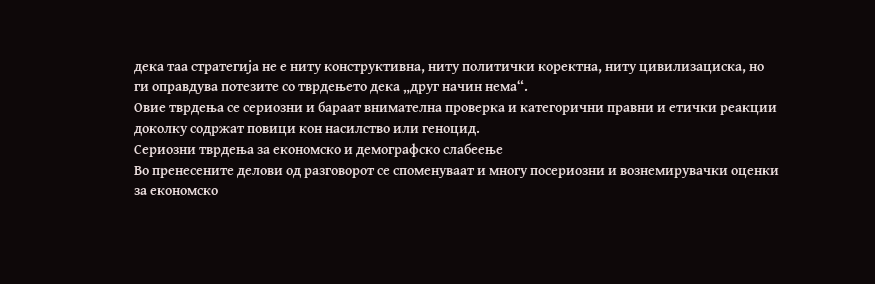дека таа стратегија не е ниту конструктивна, ниту политички коректна, ниту цивилизациска, но ги оправдува потезите со тврдењето дека „друг начин нема“.
Овие тврдења се сериозни и бараат внимателна проверка и категорични правни и етички реакции доколку содржат повици кон насилство или геноцид.
Сериозни тврдења за економско и демографско слабеење
Во пренесените делови од разговорот се споменуваат и многу посериозни и вознемирувачки оценки за економско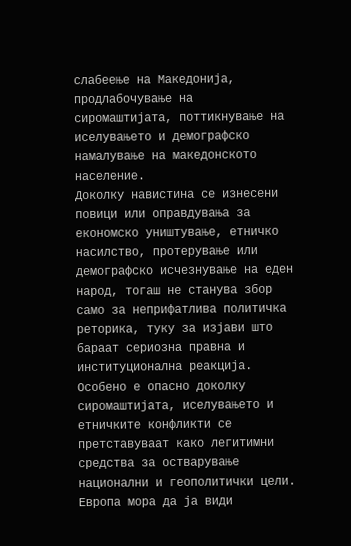слабеење на Македонија, продлабочување на сиромаштијата, поттикнување на иселувањето и демографско намалување на македонското население.
Доколку навистина се изнесени повици или оправдувања за економско уништување, етничко насилство, протерување или демографско исчезнување на еден народ, тогаш не станува збор само за неприфатлива политичка реторика, туку за изјави што бараат сериозна правна и институционална реакција.
Особено е опасно доколку сиромаштијата, иселувањето и етничките конфликти се претставуваат како легитимни средства за остварување национални и геополитички цели.
Европа мора да ја види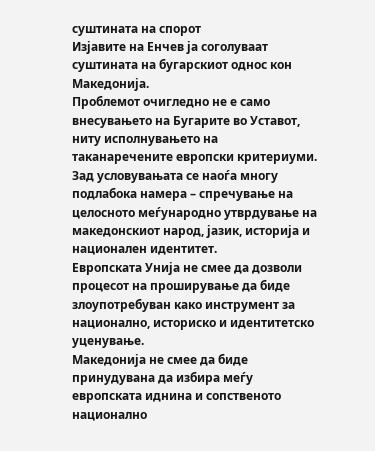суштината на спорот
Изјавите на Енчев ја соголуваат суштината на бугарскиот однос кон Македонија.
Проблемот очигледно не е само внесувањето на Бугарите во Уставот, ниту исполнувањето на таканаречените европски критериуми. Зад условувањата се наоѓа многу подлабока намера – спречување на целосното меѓународно утврдување на македонскиот народ, јазик, историја и национален идентитет.
Европската Унија не смее да дозволи процесот на проширување да биде злоупотребуван како инструмент за национално, историско и идентитетско уценување.
Македонија не смее да биде принудувана да избира меѓу европската иднина и сопственото национално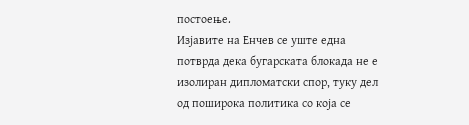постоење.
Изјавите на Енчев се уште една потврда дека бугарската блокада не е изолиран дипломатски спор, туку дел од поширока политика со која се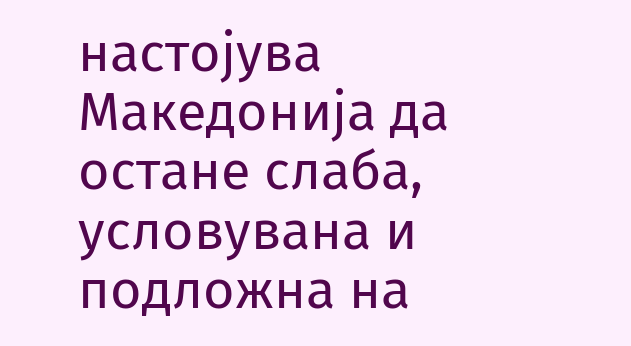настојува Македонија да остане слаба, условувана и подложна на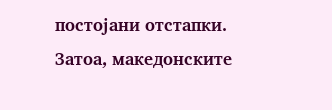постојани отстапки.
Затоа, македонските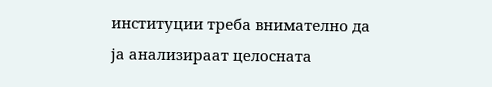институции треба внимателно да ја анализираат целосната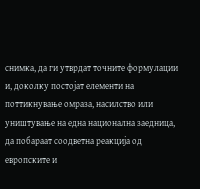снимка, да ги утврдат точните формулации и, доколку постојат елементи на поттикнување омраза, насилство или уништување на една национална заедница, да побараат соодветна реакција од европските и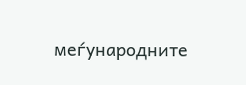меѓународните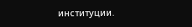институции.